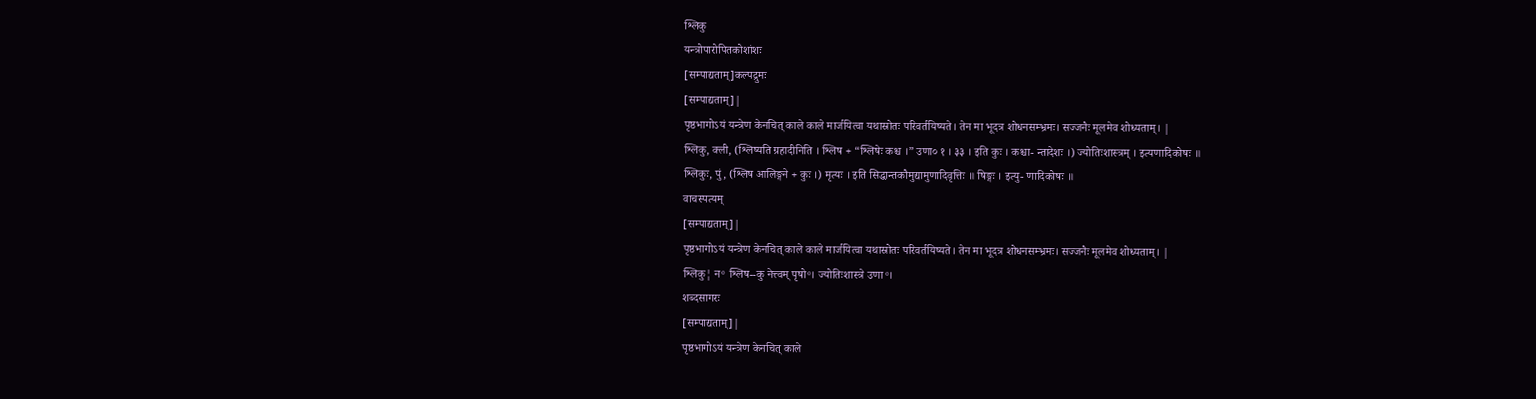श्लिकु
यन्त्रोपारोपितकोशांशः
[सम्पाद्यताम्]कल्पद्रुमः
[सम्पाद्यताम्]|
पृष्ठभागोऽयं यन्त्रेण केनचित् काले काले मार्जयित्वा यथास्रोतः परिवर्तयिष्यते। तेन मा भूदत्र शोधनसम्भ्रमः। सज्जनैः मूलमेव शोध्यताम्। |
श्लिकु, क्ली, (श्लिष्यति ग्रहादीनिति । श्लिष + “श्लिषेः कश्च ।” उणा० १ । ३३ । इति कुः । कश्चा- न्तादेशः ।) ज्योतिःशास्त्रम् । इत्यणादिकोषः ॥
श्लिकुः, पुं, (श्लिष आलिङ्गने + कुः ।) मृत्यः । इति सिद्धान्तकौमुद्यामुणादिवृत्तिः ॥ षिङ्गः । इत्यु- णादिकोषः ॥
वाचस्पत्यम्
[सम्पाद्यताम्]|
पृष्ठभागोऽयं यन्त्रेण केनचित् काले काले मार्जयित्वा यथास्रोतः परिवर्तयिष्यते। तेन मा भूदत्र शोधनसम्भ्रमः। सज्जनैः मूलमेव शोध्यताम्। |
श्लिकु¦ न॰ श्लिष--कु नेत्त्वम् पृषो॰। ज्योतिःशास्त्रे उणा॰।
शब्दसागरः
[सम्पाद्यताम्]|
पृष्ठभागोऽयं यन्त्रेण केनचित् काले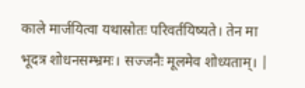काले मार्जयित्वा यथास्रोतः परिवर्तयिष्यते। तेन मा भूदत्र शोधनसम्भ्रमः। सज्जनैः मूलमेव शोध्यताम्। |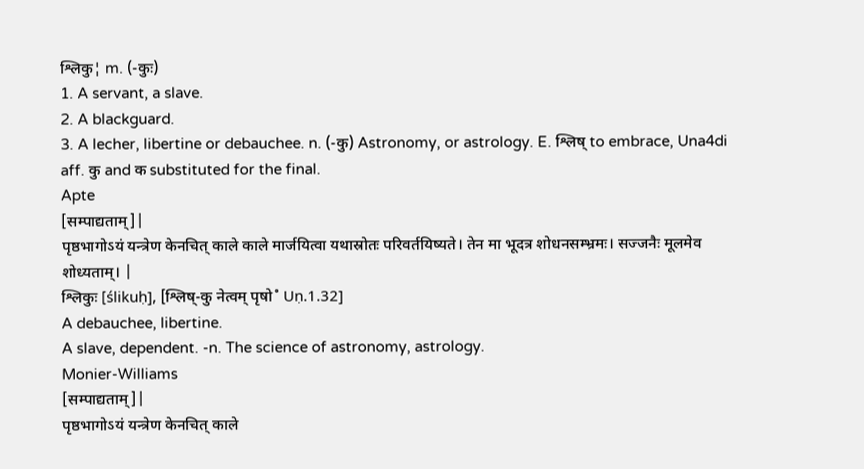श्लिकु¦ m. (-कुः)
1. A servant, a slave.
2. A blackguard.
3. A lecher, libertine or debauchee. n. (-कु) Astronomy, or astrology. E. श्लिष् to embrace, Una4di aff. कु and क substituted for the final.
Apte
[सम्पाद्यताम्]|
पृष्ठभागोऽयं यन्त्रेण केनचित् काले काले मार्जयित्वा यथास्रोतः परिवर्तयिष्यते। तेन मा भूदत्र शोधनसम्भ्रमः। सज्जनैः मूलमेव शोध्यताम्। |
श्लिकुः [ślikuḥ], [श्लिष्-कु नेत्वम् पृषो˚ Uṇ.1.32]
A debauchee, libertine.
A slave, dependent. -n. The science of astronomy, astrology.
Monier-Williams
[सम्पाद्यताम्]|
पृष्ठभागोऽयं यन्त्रेण केनचित् काले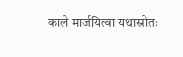काले मार्जयित्वा यथास्रोतः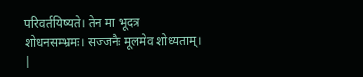परिवर्तयिष्यते। तेन मा भूदत्र शोधनसम्भ्रमः। सज्जनैः मूलमेव शोध्यताम्। |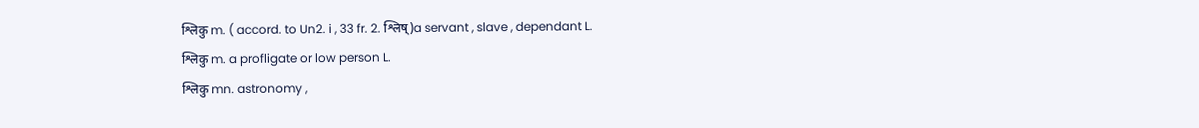श्लिकु m. ( accord. to Un2. i , 33 fr. 2. श्लिष्)a servant , slave , dependant L.
श्लिकु m. a profligate or low person L.
श्लिकु mn. astronomy ,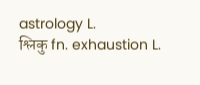astrology L.
श्लिकु fn. exhaustion L.